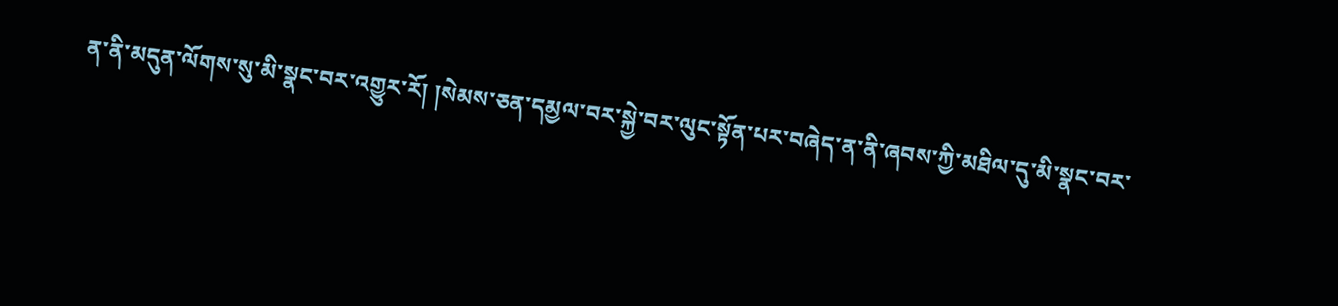ན་ནི་མདུན་ལོགས་སུ་མི་སྣང་བར་འགྱུར་རོ། །སེམས་ཅན་དམྱལ་བར་སྐྱེ་བར་ལུང་སྟོན་པར་བཞེད་ན་ནི་ཞབས་ཀྱི་མཐིལ་དུ་མི་སྣང་བར་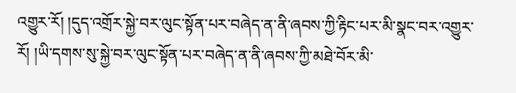འགྱུར་རོ། །དུད་འགྲོར་སྐྱེ་བར་ལུང་སྟོན་པར་བཞེད་ན་ནི་ཞབས་ཀྱི་རྟིང་པར་མི་སྣང་བར་འགྱུར་རོ། །ཡི་དགས་སུ་སྐྱེ་བར་ལུང་སྟོན་པར་བཞེད་ན་ནི་ཞབས་ཀྱི་མཐེ་བོར་མི་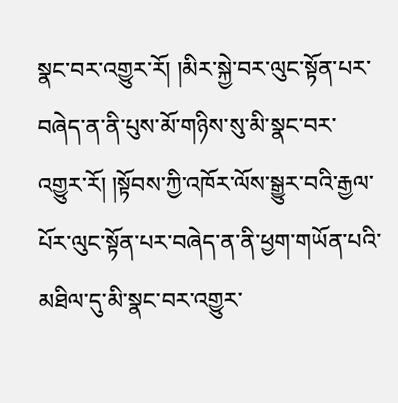སྣང་བར་འགྱུར་རོ། །མིར་སྐྱེ་བར་ལུང་སྟོན་པར་བཞེད་ན་ནི་པུས་མོ་གཉིས་སུ་མི་སྣང་བར་འགྱུར་རོ། །སྟོབས་ཀྱི་འཁོར་ལོས་སྒྱུར་བའི་རྒྱལ་པོར་ལུང་སྟོན་པར་བཞེད་ན་ནི་ཕྱག་གཡོན་པའི་མཐིལ་དུ་མི་སྣང་བར་འགྱུར་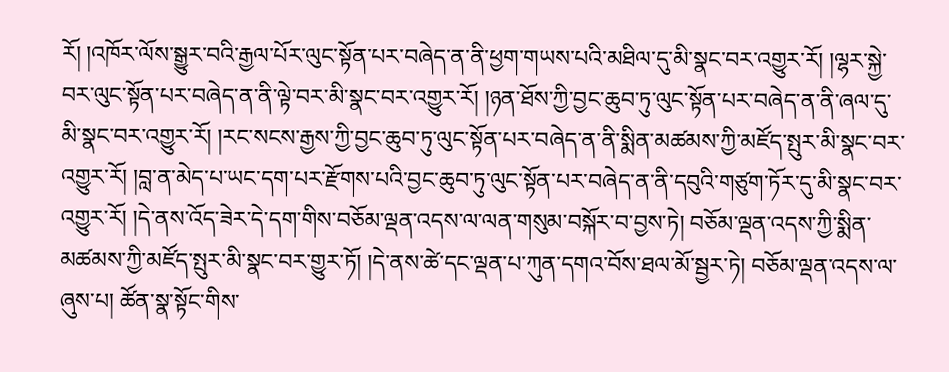རོ། །འཁོར་ལོས་སྒྱུར་བའི་རྒྱལ་པོར་ལུང་སྟོན་པར་བཞེད་ན་ནི་ཕྱག་གཡས་པའི་མཐིལ་དུ་མི་སྣང་བར་འགྱུར་རོ། །ལྷར་སྐྱེ་བར་ལུང་སྟོན་པར་བཞེད་ན་ནི་ལྟེ་བར་མི་སྣང་བར་འགྱུར་རོ། །ཉན་ཐོས་ཀྱི་བྱང་ཆུབ་ཏུ་ལུང་སྟོན་པར་བཞེད་ན་ནི་ཞལ་དུ་མི་སྣང་བར་འགྱུར་རོ། །རང་སངས་རྒྱས་ཀྱི་བྱང་ཆུབ་ཏུ་ལུང་སྟོན་པར་བཞེད་ན་ནི་སྨིན་མཚམས་ཀྱི་མཛོད་སྤུར་མི་སྣང་བར་འགྱུར་རོ། །བླ་ན་མེད་པ་ཡང་དག་པར་རྫོགས་པའི་བྱང་ཆུབ་ཏུ་ལུང་སྟོན་པར་བཞེད་ན་ནི་དབུའི་གཙུག་ཏོར་དུ་མི་སྣང་བར་འགྱུར་རོ། །དེ་ནས་འོད་ཟེར་དེ་དག་གིས་བཅོམ་ལྡན་འདས་ལ་ལན་གསུམ་བསྐོར་བ་བྱས་ཏེ། བཅོམ་ལྡན་འདས་ཀྱི་སྨིན་མཚམས་ཀྱི་མཛོད་སྤུར་མི་སྣང་བར་གྱུར་ཏོ། །དེ་ནས་ཚེ་དང་ལྡན་པ་ཀུན་དགའ་བོས་ཐལ་མོ་སྦྱར་ཏེ། བཅོམ་ལྡན་འདས་ལ་ཞུས་པ། ཚོན་སྣ་སྟོང་གིས་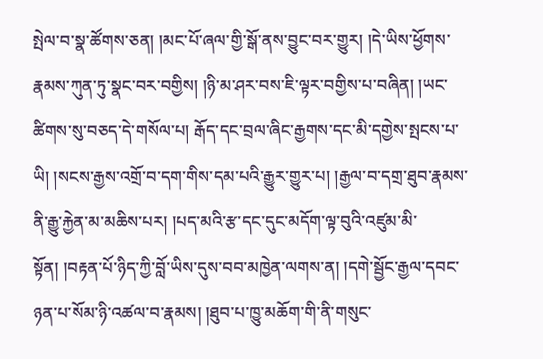སྤེལ་བ་སྣ་ཚོགས་ཅན། །མང་པོ་ཞལ་གྱི་སྒོ་ནས་བྱུང་བར་གྱུར། །དེ་ཡིས་ཕྱོགས་རྣམས་ཀུན་ཏུ་སྣང་བར་བགྱིས། །ཉི་མ་ཤར་བས་ཇི་ལྟར་བགྱིས་པ་བཞིན། །ཡང་ཚིགས་སུ་བཅད་དེ་གསོལ་པ། རྒོད་དང་བྲལ་ཞིང་རྒྱགས་དང་མི་དགྱེས་སྤངས་པ་ཡི། །སངས་རྒྱས་འགྲོ་བ་དག་གིས་དམ་པའི་རྒྱུར་གྱུར་པ། །རྒྱལ་བ་དགྲ་ཐུབ་རྣམས་ནི་རྒྱུ་རྐྱེན་མ་མཆིས་པར། །པད་མའི་རྩ་དང་དུང་མདོག་ལྟ་བུའི་འཛུམ་མི་སྟོན། །བརྟན་པོ་ཉིད་ཀྱི་བློ་ཡིས་དུས་བབ་མཁྱེན་ལགས་ན། །དགེ་སྦྱོང་རྒྱལ་དབང་ཉན་པ་སོམ་ཉི་འཚལ་བ་རྣམས། །ཐུབ་པ་ཁྱུ་མཆོག་གི་ནི་གསུང་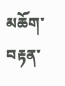མཆོག་བརྟན་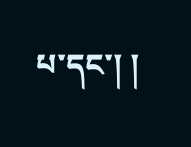པ་དང་། །